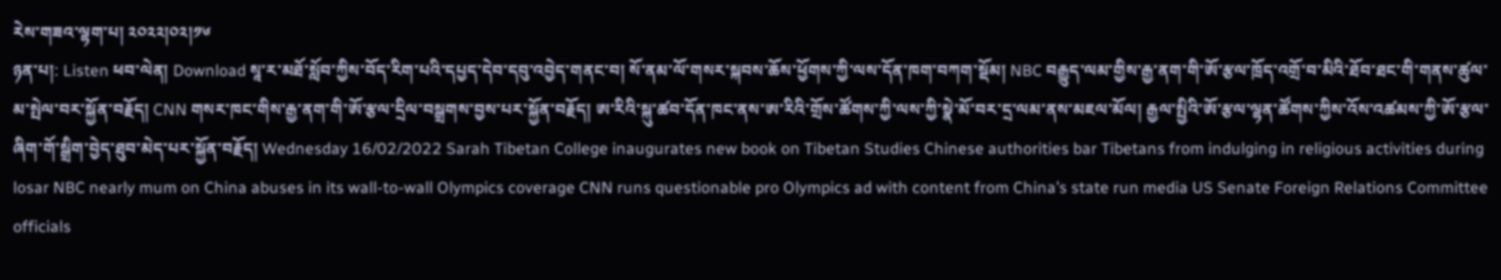རེས་གཟའ་ལྷག་པ། ༢༠༢༢།༠༢།༡༦
ཉན་པ།: Listen ཕབ་ལེན། Download སཱ་ར་མཐོ་སློབ་ཀྱིས་བོད་རིག་པའི་དཔྱད་དེབ་དབུ་འབྱེད་གནང་བ། སོ་ནམ་ལོ་གསར་སྐབས་ཆོས་ཕྱོགས་ཀྱི་ལས་དོན་ཁག་བཀག་སྡོམ། NBC བརྒྱུད་ལམ་གྱིས་རྒྱ་ནག་གི་ཨོ་རྩལ་ཁྲོད་འགྲོ་བ་མིའི་ཐོབ་ཐང་གི་གནས་ཚུལ་མ་སྤེལ་བར་སྐྱོན་བརྗོད། CNN གསར་ཁང་གིས་རྒྱ་ནག་གི་ཨོ་རྩལ་དྲིལ་བསྒྲགས་བྱས་པར་སྐྱོན་བརྗོད། ཨ་རིའི་སྐུ་ཚབ་དོན་ཁང་ནས་ཨ་རིའི་གྲོས་ཚོགས་ཀྱི་ལས་ཀྱི་སྣེ་མོ་བར་དྲ་ལམ་ནས་མཇལ་མོལ། རྒྱལ་སྤྱིའི་ཨོ་རྩལ་ལྷན་ཚོགས་ཀྱིས་འོས་འཚམས་ཀྱི་ཨོ་རྩལ་ཞིག་གོ་སྒྲིག་བྱེད་ཐུབ་མེད་པར་སྐྱོན་བརྗོད། Wednesday 16/02/2022 Sarah Tibetan College inaugurates new book on Tibetan Studies Chinese authorities bar Tibetans from indulging in religious activities during losar NBC nearly mum on China abuses in its wall-to-wall Olympics coverage CNN runs questionable pro Olympics ad with content from China’s state run media US Senate Foreign Relations Committee officials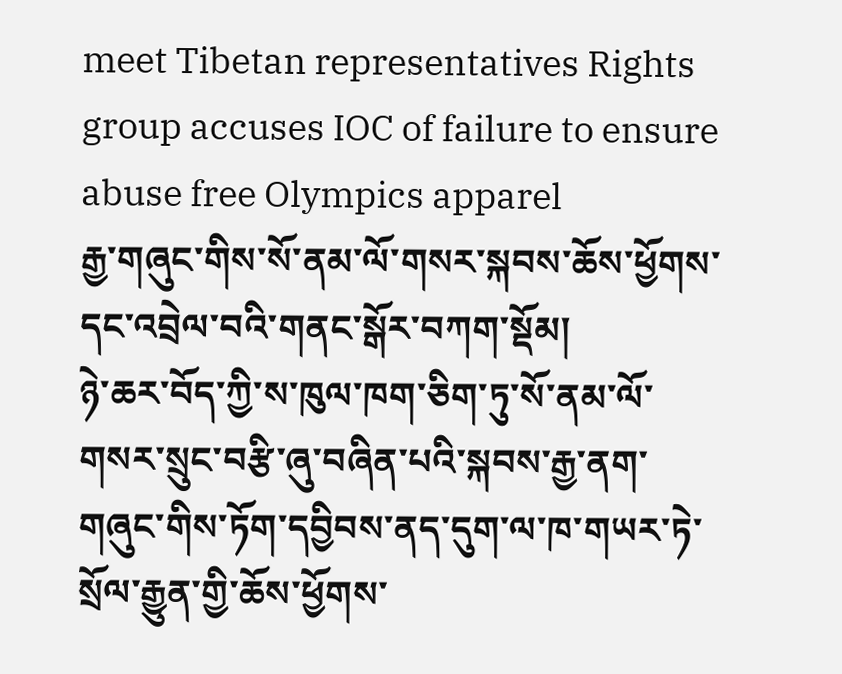meet Tibetan representatives Rights group accuses IOC of failure to ensure abuse free Olympics apparel
རྒྱ་གཞུང་གིས་སོ་ནམ་ལོ་གསར་སྐབས་ཆོས་ཕྱོགས་དང་འབྲེལ་བའི་གནང་སྒོར་བཀག་སྡོམ།
ཉེ་ཆར་བོད་ཀྱི་ས་ཁུལ་ཁག་ཅིག་ཏུ་སོ་ནམ་ལོ་གསར་སྲུང་བརྩི་ཞུ་བཞིན་པའི་སྐབས་རྒྱ་ནག་གཞུང་གིས་ཏོག་དབྱིབས་ནད་དུག་ལ་ཁ་གཡར་ཏེ་སྲོལ་རྒྱུན་གྱི་ཆོས་ཕྱོགས་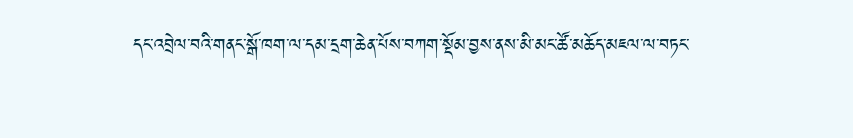དང་འབྲེལ་བའི་གནང་སྒོ་ཁག་ལ་དམ་དྲག་ཆེན་པོས་བཀག་སྡོམ་བྱས་ནས་མི་མང་ཚོ་མཆོད་མཇལ་ལ་བཏང་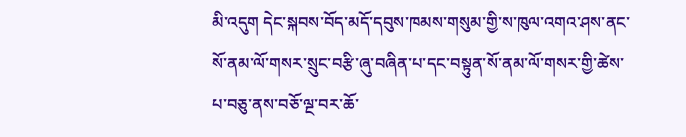མི་འདུག དེང་སྐབས་བོད་མདོ་དབུས་ཁམས་གསུམ་གྱི་ས་ཁུལ་འགའ་ཤས་ནང་སོ་ནམ་ལོ་གསར་སྲུང་བརྩི་ཞུ་བཞིན་པ་དང་བསྟུན་སོ་ནམ་ལོ་གསར་གྱི་ཚེས་པ་བཅུ་ནས་བཅོ་ལྔ་བར་ཆོ་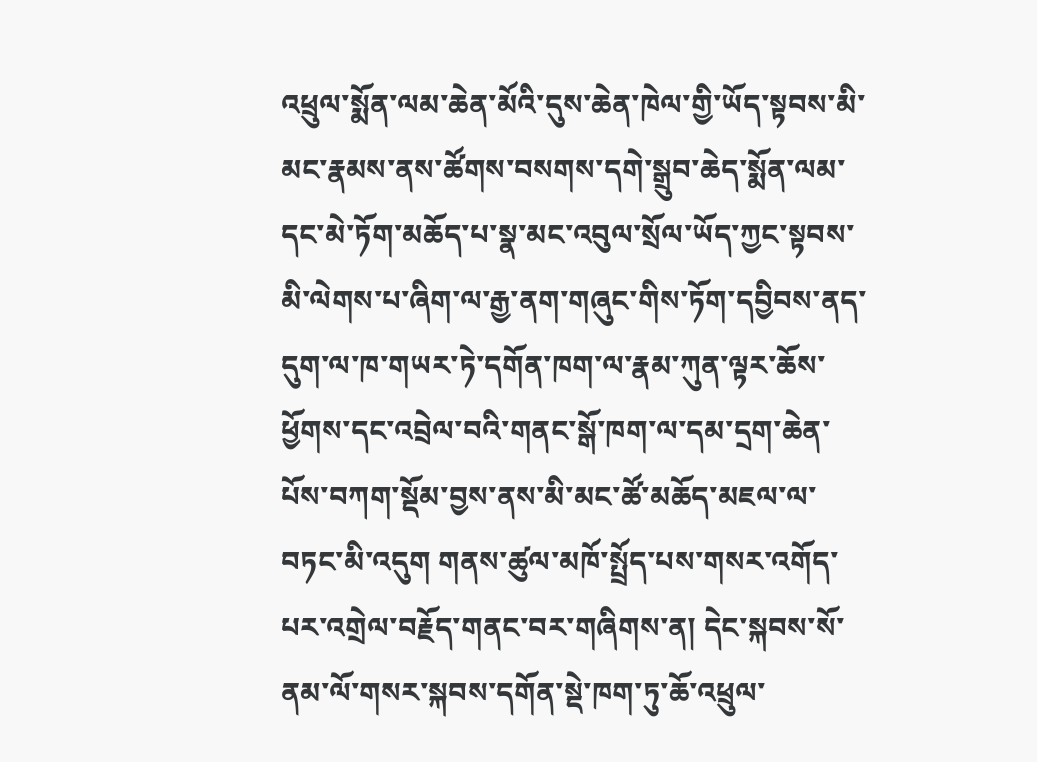འཕྲུལ་སྨོན་ལམ་ཆེན་མོའི་དུས་ཆེན་ཁེལ་གྱི་ཡོད་སྟབས་མི་མང་རྣམས་ནས་ཚོགས་བསགས་དགེ་སྒྲུབ་ཆེད་སྨོན་ལམ་དང་མེ་ཏོག་མཆོད་པ་སྣ་མང་འབུལ་སྲོལ་ཡོད་ཀྱང་སྟབས་མི་ལེགས་པ་ཞིག་ལ་རྒྱ་ནག་གཞུང་གིས་ཏོག་དབྱིབས་ནད་དུག་ལ་ཁ་གཡར་ཏེ་དགོན་ཁག་ལ་རྣམ་ཀུན་ལྟར་ཆོས་ཕྱོགས་དང་འབྲེལ་བའི་གནང་སྒོ་ཁག་ལ་དམ་དྲག་ཆེན་པོས་བཀག་སྡོམ་བྱས་ནས་མི་མང་ཚོ་མཆོད་མཇལ་ལ་བཏང་མི་འདུག གནས་ཚུལ་མཁོ་སྤྲོད་པས་གསར་འགོད་པར་འགྲེལ་བརྗོད་གནང་བར་གཞིགས་ན། དེང་སྐབས་སོ་ནམ་ལོ་གསར་སྐབས་དགོན་སྡེ་ཁག་ཏུ་ཆོ་འཕྲུལ་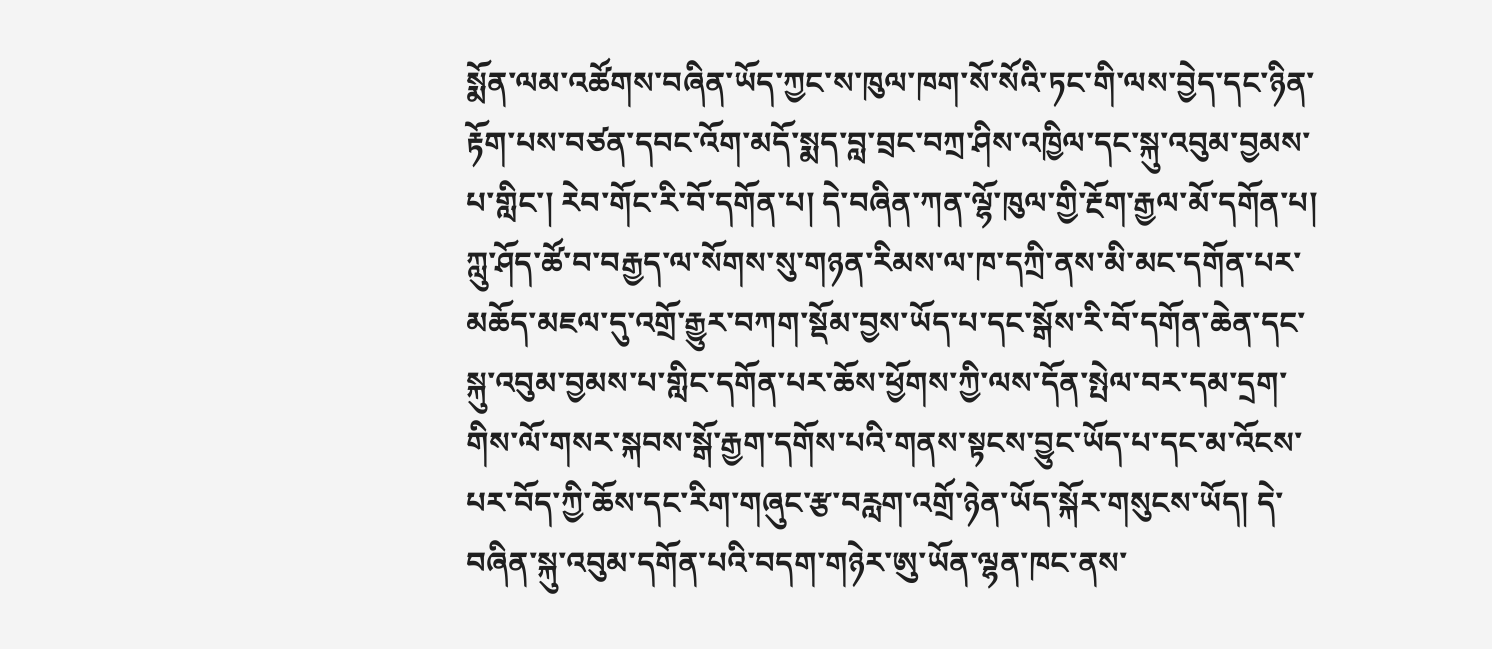སྨོན་ལམ་འཚོགས་བཞིན་ཡོད་ཀྱང་ས་ཁུལ་ཁག་སོ་སོའི་ཏང་གི་ལས་བྱེད་དང་ཉིན་རྟོག་པས་བཙན་དབང་འོག་མདོ་སྨད་བླ་བྲང་བཀྲ་ཤིས་འཁྱིལ་དང་སྐུ་འབུམ་བྱམས་པ་གླིང་། རེབ་གོང་རི་བོ་དགོན་པ། དེ་བཞིན་ཀན་ལྷོ་ཁུལ་གྱི་རྔོག་རྒྱལ་མོ་དགོན་པ། ཀླུ་ཤོད་ཚོ་བ་བརྒྱད་ལ་སོགས་སུ་གཉན་རིམས་ལ་ཁ་དཀྲི་ནས་མི་མང་དགོན་པར་མཆོད་མཇལ་དུ་འགྲོ་རྒྱུར་བཀག་སྡོམ་བྱས་ཡོད་པ་དང་སྒོས་རི་བོ་དགོན་ཆེན་དང་སྐུ་འབུམ་བྱམས་པ་གླིང་དགོན་པར་ཆོས་ཕྱོགས་ཀྱི་ལས་དོན་སྤེལ་བར་དམ་དྲག་གིས་ལོ་གསར་སྐབས་སྒོ་རྒྱག་དགོས་པའི་གནས་སྟངས་བྱུང་ཡོད་པ་དང་མ་འོངས་པར་བོད་ཀྱི་ཆོས་དང་རིག་གཞུང་རྩ་བརླག་འགྲོ་ཉེན་ཡོད་སྐོར་གསུངས་ཡོད། དེ་བཞིན་སྐུ་འབུམ་དགོན་པའི་བདག་གཉེར་ཨུ་ཡོན་ལྷན་ཁང་ནས་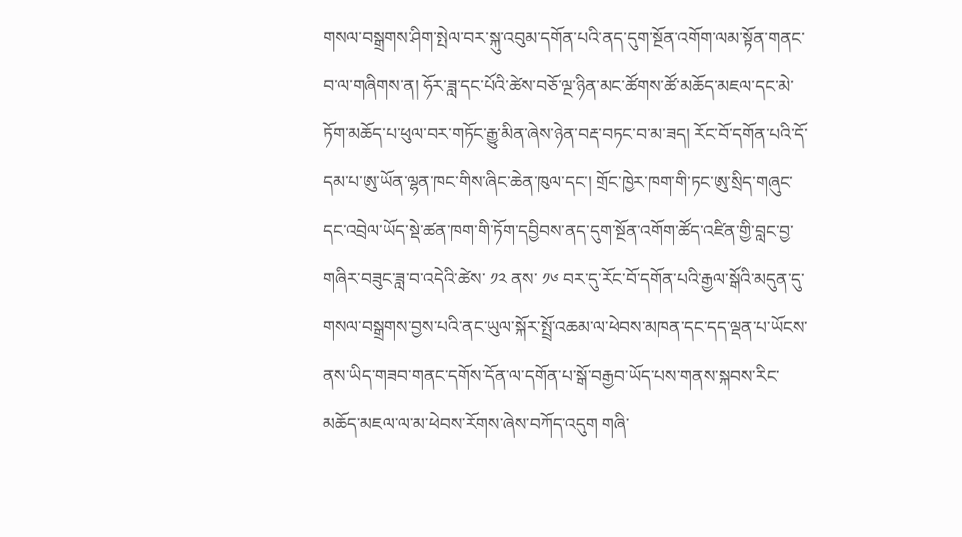གསལ་བསྒྲགས་ཤིག་སྤེལ་བར་སྐུ་འབུམ་དགོན་པའི་ནད་དུག་སྔོན་འགོག་ལམ་སྟོན་གནང་བ་ལ་གཞིགས་ན། ཧོར་ཟླ་དང་པོའི་ཚེས་བཅོ་ལྔ་ཉིན་མང་ཚོགས་ཚོ་མཆོད་མཇལ་དང་མེ་ཏོག་མཆོད་པ་ཕུལ་བར་གཏོང་རྒྱུ་མིན་ཞེས་ཉེན་བརྡ་བཏང་བ་མ་ཟད། རོང་བོ་དགོན་པའི་དོ་དམ་པ་ཨུ་ཡོན་ལྷན་ཁང་གིས་ཞིང་ཆེན་ཁུལ་དང་། གྲོང་ཁྱེར་ཁག་གི་ཏང་ཨུ་སྲིད་གཞུང་དང་འབྲེལ་ཡོད་སྡེ་ཚན་ཁག་གི་ཏོག་དབྱིབས་ནད་དུག་སྔོན་འགོག་ཚོད་འཛིན་གྱི་བླང་བྱ་གཞིར་བཟུང་ཟླ་བ་འདེའི་ཚེས་ ༡༢ ནས་ ༡༦ བར་དུ་རོང་བོ་དགོན་པའི་རྒྱལ་སྒོའི་མདུན་དུ་གསལ་བསྒྲགས་བྱས་པའི་ནང་ཡུལ་སྐོར་སྤྲོ་འཆམ་ལ་ཕེབས་མཁན་དང་དད་ལྡན་པ་ཡོངས་ནས་ཡིད་གཟབ་གནང་དགོས་དོན་ལ་དགོན་པ་སྒོ་བརྒྱབ་ཡོད་པས་གནས་སྐབས་རིང་མཆོད་མཇལ་ལ་མ་ཕེབས་རོགས་ཞེས་བཀོད་འདུག གཞི་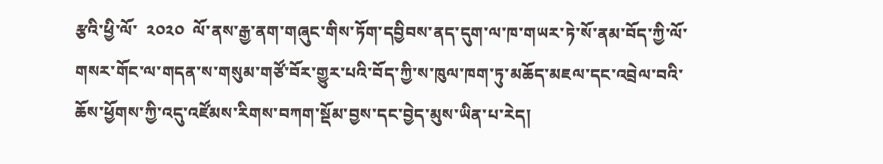རྩའི་ཕྱི་ལོ་  ༢༠༢༠  ལོ་ནས་རྒྱ་ནག་གཞུང་གིས་ཏོག་དབྱིབས་ནད་དུག་ལ་ཁ་གཡར་ཏེ་སོ་ནམ་བོད་ཀྱི་ལོ་གསར་གོང་ལ་གདན་ས་གསུམ་གཙོ་བོར་གྱུར་པའི་བོད་ཀྱི་ས་ཁུལ་ཁག་ཏུ་མཆོད་མཇལ་དང་འབྲེལ་བའི་ཆོས་ཕྱོགས་ཀྱི་འདུ་འཛོམས་རིགས་བཀག་སྡོམ་བྱས་དང་བྱེད་མུས་ཡིན་པ་རེད།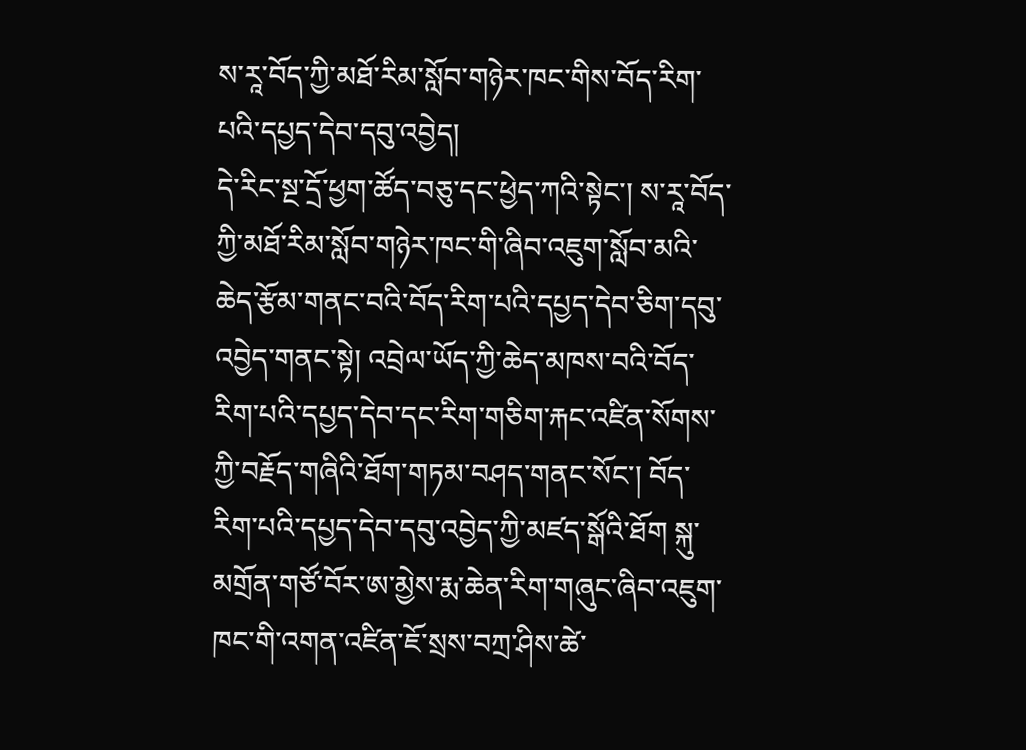ས་རཱ་བོད་ཀྱི་མཐོ་རིམ་སློབ་གཉེར་ཁང་གིས་བོད་རིག་པའི་དཔྱད་དེབ་དབུ་འབྱེད།
དེ་རིང་སྔ་དྲོ་ཕྱག་ཚོད་བཅུ་དང་ཕྱེད་ཀའི་སྟེང་། ས་རཱ་བོད་ཀྱི་མཐོ་རིམ་སློབ་གཉེར་ཁང་གི་ཞིབ་འཇུག་སློབ་མའི་ཆེད་རྩོམ་གནང་བའི་བོད་རིག་པའི་དཔྱད་དེབ་ཅིག་དབུ་འབྱེད་གནང་སྟེ། འབྲེལ་ཡོད་ཀྱི་ཆེད་མཁས་བའི་བོད་རིག་པའི་དཔྱད་དེབ་དང་རིག་གཅིག་རྐང་འཛིན་སོགས་ཀྱི་བརྗོད་གཞིའི་ཐོག་གཏམ་བཤད་གནང་སོང་། བོད་རིག་པའི་དཔྱད་དེབ་དབུ་འབྱེད་ཀྱི་མཛད་སྒོའི་ཐོག སྐུ་མགྲོན་གཙོ་བོར་ཨ་མྱེས་རྨ་ཆེན་རིག་གཞུང་ཞིབ་འཇུག་ཁང་གི་འགན་འཛིན་ཇོ་སྲས་བཀྲ་ཤིས་ཚེ་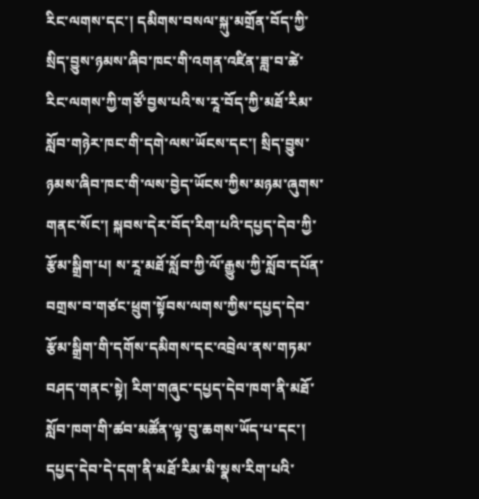རིང་ལགས་དང་། དམིགས་བསལ་སྐུ་མགྲོན་བོད་ཀྱི་སྲིད་བྱུས་ཉམས་ཞིབ་ཁང་གི་འགན་འཛིན་ཟླ་བ་ཚེ་རིང་ལགས་ཀྱི་གཙོ་བྱས་པའི་ས་རཱ་བོད་ཀྱི་མཐོ་རིམ་སློབ་གཉེར་ཁང་གི་དགེ་ལས་ཡོངས་དང་། སྲིད་བྱུས་ཉམས་ཞིབ་ཁང་གི་ལས་བྱེད་ཡོངས་ཀྱིས་མཉམ་ཞུགས་གནང་སོང་། སྐབས་དེར་བོད་རིག་པའི་དཔྱད་དེབ་ཀྱི་རྩོམ་སྒྲིག་པ། ས་རཱ་མཐོ་སློབ་ཀྱི་ལོ་རྒྱུས་ཀྱི་སློབ་དཔོན་བགྲས་བ་གཙང་ཕྲུག་སྟོབས་ལགས་ཀྱིས་དཔྱད་དེབ་རྩོམ་སྒྲིག་གི་དགོས་དམིགས་དང་འབྲེལ་ནས་གཏམ་བཤད་གནང་སྟེ། རིག་གཞུང་དཔྱད་དེབ་ཁག་ནི་མཐོ་སློབ་ཁག་གི་ཚབ་མཚོན་ལྟ་བུ་ཆགས་ཡོད་པ་དང་། དཔྱད་དེབ་དེ་དག་ནི་མཐོ་རིམ་མི་སྣས་རིག་པའི་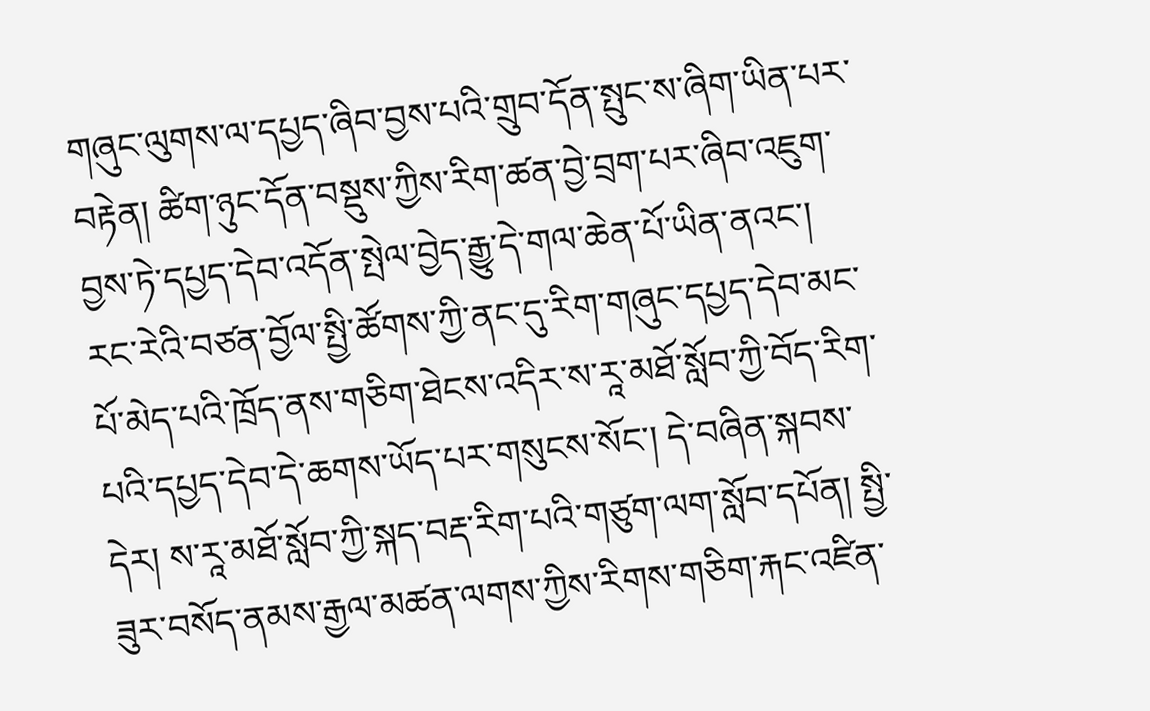གཞུང་ལུགས་ལ་དཔྱད་ཞིབ་བྱས་པའི་གྲུབ་དོན་སྤུང་ས་ཞིག་ཡིན་པར་བརྟེན། ཚིག་ཉུང་དོན་བསྡུས་ཀྱིས་རིག་ཚན་བྱེ་བྲག་པར་ཞིབ་འཇུག་བྱས་ཏེ་དཔྱད་དེབ་འདོན་སྤེལ་བྱེད་རྒྱུ་དེ་གལ་ཆེན་པོ་ཡིན་ནའང་། རང་རེའི་བཙན་བྱོལ་སྤྱི་ཚོགས་ཀྱི་ནང་དུ་རིག་གཞུང་དཔྱད་དེབ་མང་པོ་མེད་པའི་ཁྲོད་ནས་གཅིག་ཐེངས་འདིར་ས་རཱ་མཐོ་སློབ་ཀྱི་བོད་རིག་པའི་དཔྱད་དེབ་དེ་ཆགས་ཡོད་པར་གསུངས་སོང་། དེ་བཞིན་སྐབས་དེར། ས་རཱ་མཐོ་སློབ་ཀྱི་སྐད་བརྡ་རིག་པའི་གཙུག་ལག་སློབ་དཔོན། སྤྱི་ཟུར་བསོད་ནམས་རྒྱལ་མཚན་ལགས་ཀྱིས་རིགས་གཅིག་རྐང་འཛིན་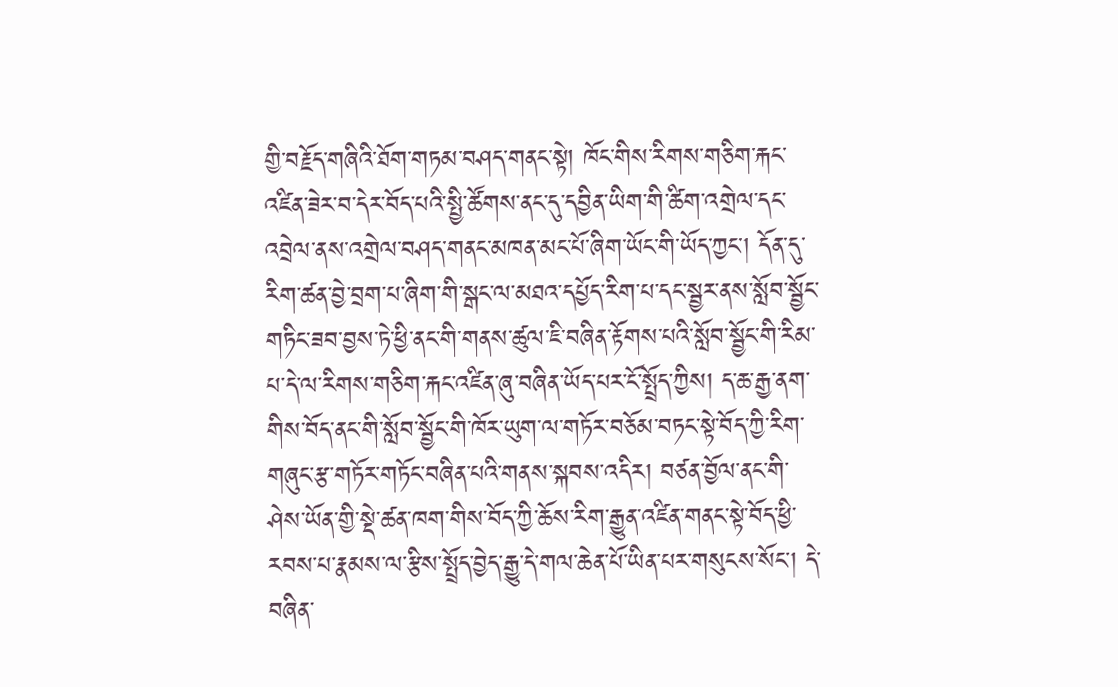གྱི་བརྗོད་གཞིའི་ཐོག་གཏམ་བཤད་གནང་སྟེ། ཁོང་གིས་རིགས་གཅིག་རྐང་འཛིན་ཟེར་བ་དེར་བོད་པའི་སྤྱི་ཚོགས་ནང་དུ་དབྱིན་ཡིག་གི་ཚིག་འགྲེལ་དང་འབྲེལ་ནས་འགྲེལ་བཤད་གནང་མཁན་མང་པོ་ཞིག་ཡོང་གི་ཡོད་ཀྱང་། དོན་དུ་རིག་ཚན་བྱེ་བྲག་པ་ཞིག་གི་སྒང་ལ་མཐའ་དཔྱོད་རིག་པ་དང་སྦྱར་ནས་སློབ་སྦྱོང་གཏིང་ཟབ་བྱས་ཏེ་ཕྱི་ནང་གི་གནས་ཚུལ་ཇི་བཞིན་རྟོགས་པའི་སློབ་སྦྱོང་གི་རིམ་པ་དེ་ལ་རིགས་གཅིག་རྐང་འཛིན་ཞུ་བཞིན་ཡོད་པར་ངོ་སྤྲོད་ཀྱིས། ད་ཆ་རྒྱ་ནག་གིས་བོད་ནང་གི་སློབ་སྦྱོང་གི་ཁོར་ཡུག་ལ་གཏོར་བཅོམ་བཏང་སྟེ་བོད་ཀྱི་རིག་གཞུང་རྩ་གཏོར་གཏོང་བཞིན་པའི་གནས་སྐབས་འདིར། བཙན་བྱོལ་ནང་གི་ཤེས་ཡོན་གྱི་སྡེ་ཚན་ཁག་གིས་བོད་ཀྱི་ཆོས་རིག་རྒྱུན་འཛིན་གནང་སྟེ་བོད་ཕྱི་རབས་པ་རྣམས་ལ་རྩིས་སྤྲོད་བྱེད་རྒྱུ་དེ་གལ་ཆེན་པོ་ཡིན་པར་གསུངས་སོང་། དེ་བཞིན་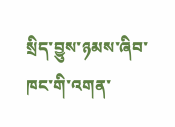སྲིད་བྱུས་ཉམས་ཞིབ་ཁང་གི་འགན་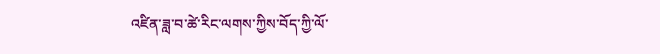འཛིན་ཟླ་བ་ཚེ་རིང་ལགས་ཀྱིས་བོད་ཀྱི་ལོ་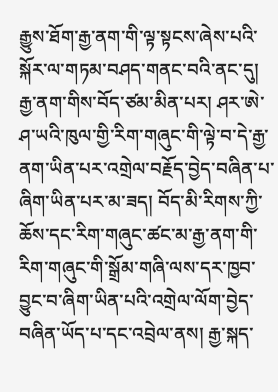རྒྱུས་ཐོག་རྒྱ་ནག་གི་ལྟ་སྟངས་ཞེས་པའི་སྐོར་ལ་གཏམ་བཤད་གནང་བའི་ནང་དུ། རྒྱ་ནག་གིས་བོད་ཙམ་མིན་པར། ཤར་ཨེ་ཤ་ཡའི་ཁུལ་གྱི་རིག་གཞུང་གི་ལྟེ་བ་དེ་རྒྱ་ནག་ཡིན་པར་འགྲེལ་བརྗོད་བྱེད་བཞིན་པ་ཞིག་ཡིན་པར་མ་ཟད། བོད་མི་རིགས་ཀྱི་ཆོས་དང་རིག་གཞུང་ཚང་མ་རྒྱ་ནག་གི་རིག་གཞུང་གི་སྒྲོམ་གཞི་ལས་དར་ཁྱབ་བྱུང་བ་ཞིག་ཡིན་པའི་འགྲེལ་ལོག་བྱེད་བཞིན་ཡོད་པ་དང་འབྲེལ་ནས། རྒྱ་སྐད་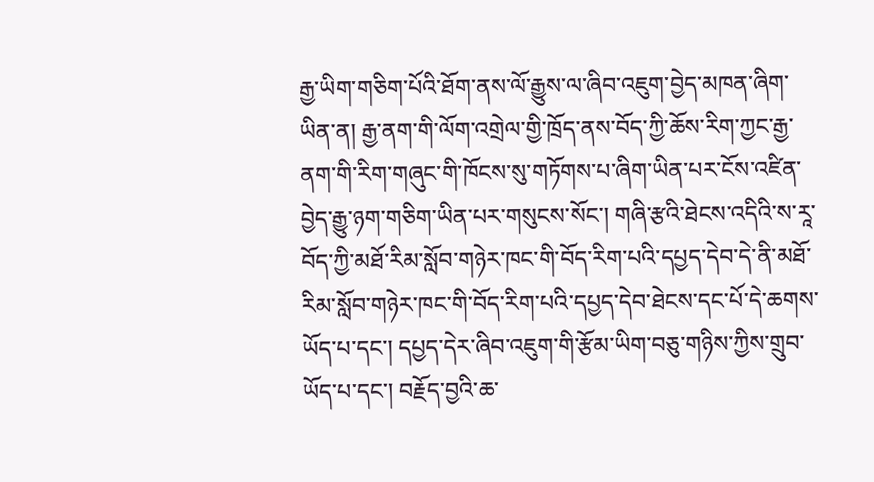རྒྱ་ཡིག་གཅིག་པོའི་ཐོག་ནས་ལོ་རྒྱུས་ལ་ཞིབ་འཇུག་བྱེད་མཁན་ཞིག་ཡིན་ན། རྒྱ་ནག་གི་ལོག་འགྲེལ་གྱི་ཁྲོད་ནས་བོད་ཀྱི་ཆོས་རིག་ཀྱང་རྒྱ་ནག་གི་རིག་གཞུང་གི་ཁོངས་སུ་གཏོགས་པ་ཞིག་ཡིན་པར་ངོས་འཛིན་བྱེད་རྒྱུ་ཉག་གཅིག་ཡིན་པར་གསུངས་སོང་། གཞི་རྩའི་ཐེངས་འདིའི་ས་རཱ་བོད་ཀྱི་མཐོ་རིམ་སློབ་གཉེར་ཁང་གི་བོད་རིག་པའི་དཔྱད་དེབ་དེ་ནི་མཐོ་རིམ་སློབ་གཉེར་ཁང་གི་བོད་རིག་པའི་དཔྱད་དེབ་ཐེངས་དང་པོ་དེ་ཆགས་ཡོད་པ་དང་། དཔྱད་དེར་ཞིབ་འཇུག་གི་རྩོམ་ཡིག་བཅུ་གཉིས་ཀྱིས་གྲུབ་ཡོད་པ་དང་། བརྗོད་བྱའི་ཆ་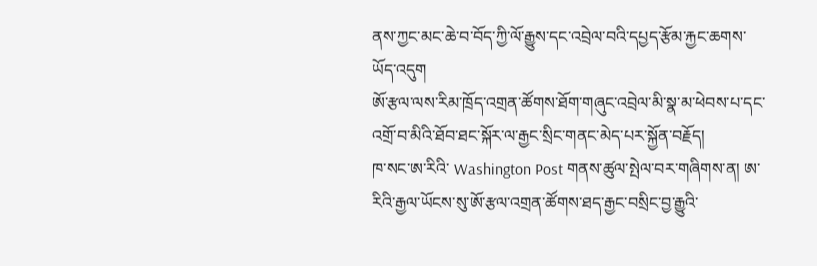ནས་ཀྱང་མང་ཆེ་བ་བོད་ཀྱི་ལོ་རྒྱུས་དང་འབྲེལ་བའི་དཔྱད་རྩོམ་རྐྱང་ཆགས་ཡོད་འདུག
ཨོ་རྩལ་ལས་རིམ་ཁྲོད་འགྲན་ཚོགས་ཐོག་གཞུང་འབྲེལ་མི་སྣ་མ་ཕེབས་པ་དང་འགྲོ་བ་མིའི་ཐོབ་ཐང་སྐོར་ལ་རྒྱང་སྲིང་གནང་མེད་པར་སྐྱོན་བརྗོད།
ཁ་སང་ཨ་རིའི་ Washington Post གནས་ཚུལ་སྤེལ་བར་གཞིགས་ན། ཨ་རིའི་རྒྱལ་ཡོངས་སུ་ཨོ་རྩལ་འགྲན་ཚོགས་ཐད་རྒྱང་བསྲིང་བྱ་རྒྱུའི་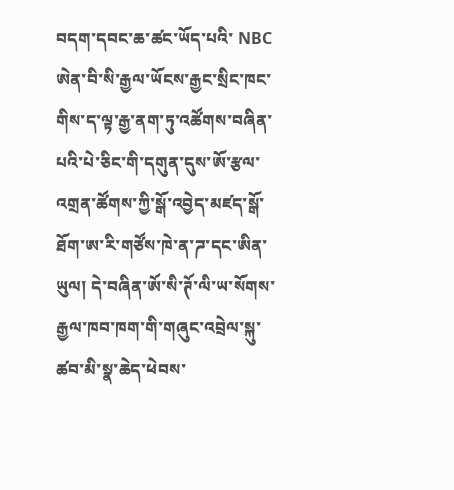བདག་དབང་ཆ་ཚང་ཡོད་པའི་ NBC ཨེན་བི་སི་རྒྱལ་ཡོངས་རྒྱང་སྲིང་ཁང་གིས་ད་ལྟ་རྒྱ་ནག་ཏུ་འཚོགས་བཞིན་པའི་པེ་ཅིང་གི་དགུན་དུས་ཨོ་རྩལ་འགྲན་ཚོགས་ཀྱི་སྒོ་འབྱེད་མཛད་སྒོ་ཐོག་ཨ་རི་གཙོས་ཁེ་ན་ཌ་དང་ཨིན་ཡུལ། དེ་བཞིན་ཨོ་སི་ཊོ་ལི་ཡ་སོགས་རྒྱལ་ཁབ་ཁག་གི་གཞུང་འབྲེལ་སྐུ་ཚབ་མི་སྣ་ཆེད་ཕེབས་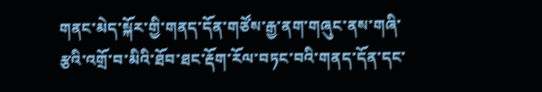གནང་མེད་སྐོར་གྱི་གནད་དོན་གཙོས་རྒྱ་ནག་གཞུང་ནས་གཞི་རྩའི་འགྲོ་བ་མིའི་ཐོབ་ཐང་རྡོག་རོལ་བཏང་བའི་གནད་དོན་དང་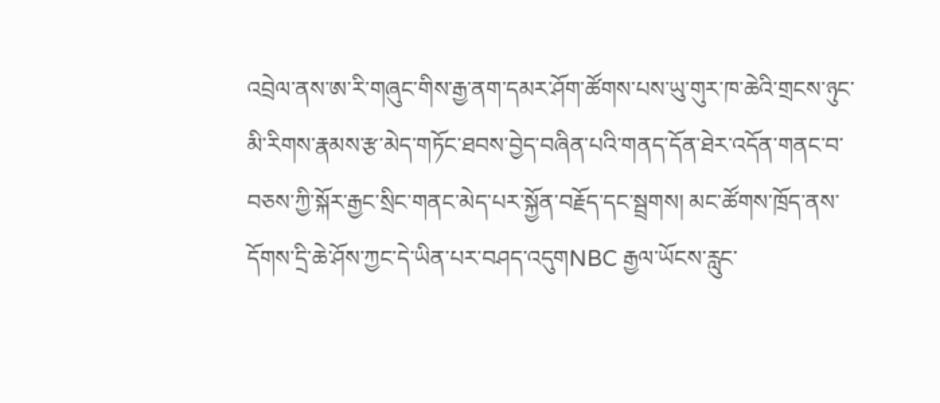འབྲེལ་ནས་ཨ་རི་གཞུང་གིས་རྒྱ་ནག་དམར་ཤོག་ཚོགས་པས་ཡུ་གུར་ཁ་ཆེའི་གྲངས་ཉུང་མི་རིགས་རྣམས་རྩ་མེད་གཏོང་ཐབས་བྱེད་བཞིན་པའི་གནད་དོན་ཐེར་འདོན་གནང་བ་བཅས་ཀྱི་སྐོར་རྒྱང་སྲིང་གནང་མེད་པར་སྐྱོན་བརྗོད་དང་སྦྲགས། མང་ཚོགས་ཁྲོད་ནས་དོགས་དྲི་ཆེ་ཤོས་ཀྱང་དེ་ཡིན་པར་བཤད་འདུགNBC རྒྱལ་ཡོངས་རླུང་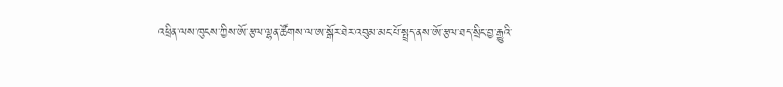འཕྲིན་ལས་ཁུངས་ཀྱིས་ཨོ་རྩལ་ལྷན་ཚོགས་ལ་ཨ་སྒོར་ཐེར་འབུམ་མང་པོ་སྤྲད་ནས་ཨོ་རྩལ་ཐད་སྲིང་བྱ་རྒྱུའི་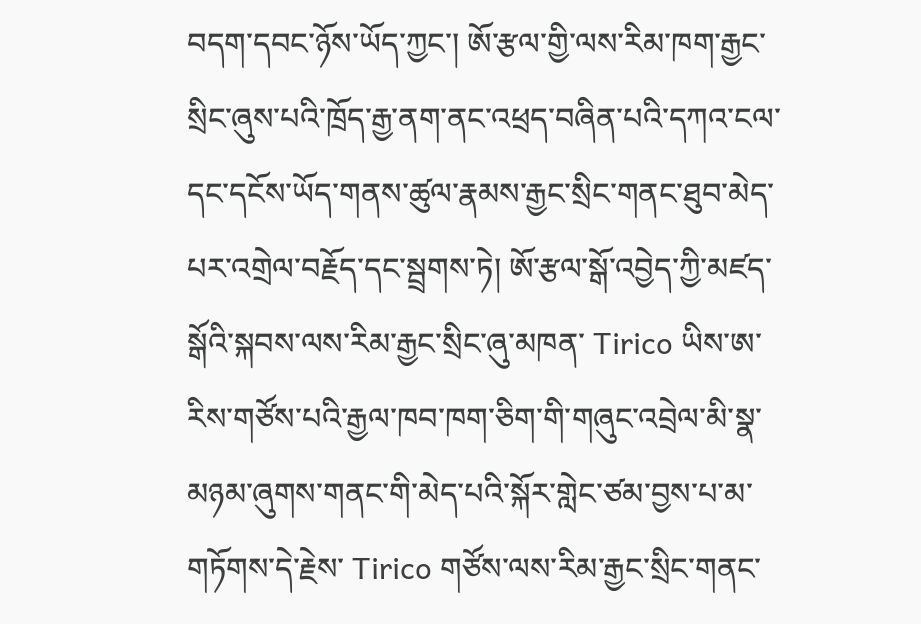བདག་དབང་ཉོས་ཡོད་ཀྱང་། ཨོ་རྩལ་གྱི་ལས་རིམ་ཁག་རྒྱང་སྲིང་ཞུས་པའི་ཁྲོད་རྒྱ་ནག་ནང་འཕྲད་བཞིན་པའི་དཀའ་ངལ་དང་དངོས་ཡོད་གནས་ཚུལ་རྣམས་རྒྱང་སྲིང་གནང་ཐུབ་མེད་པར་འགྲེལ་བརྗོད་དང་སྦྲགས་ཏེ། ཨོ་རྩལ་སྒོ་འབྱེད་ཀྱི་མཛད་སྒོའི་སྐབས་ལས་རིམ་རྒྱང་སྲིང་ཞུ་མཁན་ Tirico ཡིས་ཨ་རིས་གཙོས་པའི་རྒྱལ་ཁབ་ཁག་ཅིག་གི་གཞུང་འབྲེལ་མི་སྣ་མཉམ་ཞུགས་གནང་གི་མེད་པའི་སྐོར་གླེང་ཙམ་བྱས་པ་མ་གཏོགས་དེ་རྗེས་ Tirico གཙོས་ལས་རིམ་རྒྱང་སྲིང་གནང་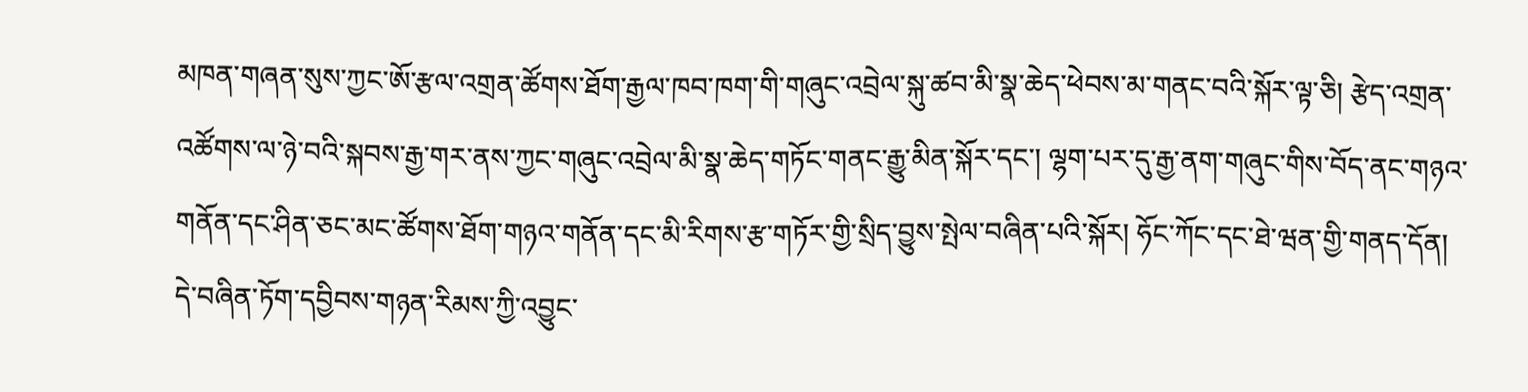མཁན་གཞན་སུས་ཀྱང་ཨོ་རྩལ་འགྲན་ཚོགས་ཐོག་རྒྱལ་ཁབ་ཁག་གི་གཞུང་འབྲེལ་སྐུ་ཚབ་མི་སྣ་ཆེད་ཕེབས་མ་གནང་བའི་སྐོར་ལྟ་ཅི། རྩེད་འགྲན་འཚོགས་ལ་ཉེ་བའི་སྐབས་རྒྱ་གར་ནས་ཀྱང་གཞུང་འབྲེལ་མི་སྣ་ཆེད་གཏོང་གནང་རྒྱུ་མིན་སྐོར་དང་། ལྷག་པར་དུ་རྒྱ་ནག་གཞུང་གིས་བོད་ནང་གཉའ་གནོན་དང་ཤིན་ཅང་མང་ཚོགས་ཐོག་གཉའ་གནོན་དང་མི་རིགས་རྩ་གཏོར་གྱི་སྲིད་བྱུས་སྤེལ་བཞིན་པའི་སྐོར། ཧོང་ཀོང་དང་ཐེ་ཝན་གྱི་གནད་དོན། དེ་བཞིན་ཏོག་དབྱིབས་གཉན་རིམས་ཀྱི་འབྱུང་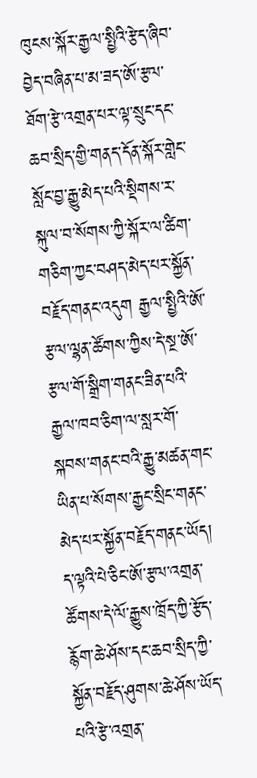ཁུངས་སྐོར་རྒྱལ་སྤྱིའི་རྩེད་ཞིབ་བྱེད་བཞིན་པ་མ་ཟད་ཨོ་རྩལ་ཐོག་རྩེ་འགྲན་པར་ལྟ་སྲུང་དང་ཆབ་སྲིད་གྱི་གནད་དོན་སྐོར་གླེང་སློང་བྱ་རྒྱུ་མེད་པའི་སྡིགས་ར་སྐུལ་བ་སོགས་ཀྱི་སྐོར་ལ་ཚིག་གཅིག་ཀྱང་བཤད་མེད་པར་སྐྱོན་བརྗོད་གནང་འདུག རྒྱལ་སྤྱིའི་ཨོ་རྩལ་ལྷན་ཚོགས་ཀྱིས་དེ་སྔ་ཨོ་རྩལ་གོ་སྒྲིག་གནང་ཟིན་པའི་རྒྱལ་ཁབ་ཅིག་ལ་སླར་གོ་སྐབས་གནང་བའི་རྒྱུ་མཚན་གང་ཡིན་པ་སོགས་རྒྱང་སྲིང་གནང་མེད་པར་སྐྱོན་བརྗོད་གནང་ཡོད། ད་ལྟའི་པེ་ཅིང་ཨོ་རྩལ་འགྲན་ཚོགས་དེ་ལོ་རྒྱུས་ཁྲོད་ཀྱི་རྩོད་རྙོག་ཆེ་ཤོས་དང་ཆབ་སྲིད་ཀྱི་སྐྱོན་བརྗོད་ཤུགས་ཆེ་ཤོས་ཡོད་པའི་རྩེ་འགྲན་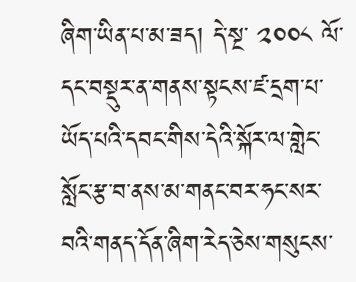ཞིག་ཡིན་པ་མ་ཟད། དེ་སྔ་ ༢༠༠༨ ལོ་དང་བསྡུར་ན་གནས་སྟངས་ཛ་དྲག་པ་ཡོད་པའི་དབང་གིས་དེའི་སྐོར་ལ་གླེང་སློང་རྩ་བ་ནས་མ་གནང་བར་ཧང་སར་བའི་གནད་དོན་ཞིག་རེད་ཅེས་གསུངས་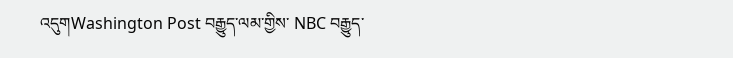འདུགWashington Post བརྒྱུད་ལམ་གྱིས་ NBC བརྒྱུད་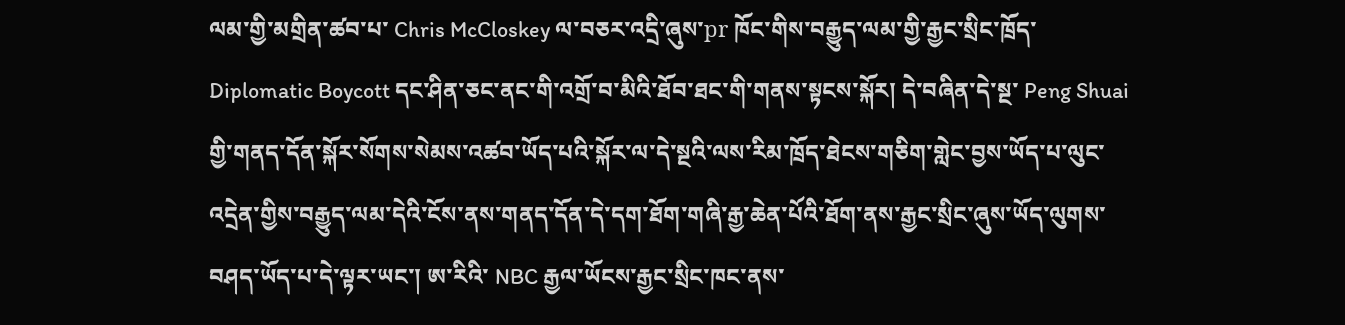ལམ་གྱི་མགྲིན་ཚབ་པ་ Chris McCloskey ལ་བཅར་འདྲི་ཞུས་pr ཁོང་གིས་བརྒྱུད་ལམ་གྱི་རྒྱང་སྲིང་ཁྲོད་ Diplomatic Boycott དང་ཤིན་ཅང་ནང་གི་འགྲོ་བ་མིའི་ཐོབ་ཐང་གི་གནས་སྟངས་སྐོར། དེ་བཞིན་དེ་སྔ་ Peng Shuai གྱི་གནད་དོན་སྐོར་སོགས་སེམས་འཚབ་ཡོད་པའི་སྐོར་ལ་དེ་སྔའི་ལས་རིམ་ཁྲོད་ཐེངས་གཅིག་གླེང་བྱས་ཡོད་པ་ལུང་འདྲེན་གྱིས་བརྒྱུད་ལམ་དེའི་ངོས་ནས་གནད་དོན་དེ་དག་ཐོག་གཞི་རྒྱ་ཆེན་པོའི་ཐོག་ནས་རྒྱང་སྲིང་ཞུས་ཡོད་ལུགས་བཤད་ཡོད་པ་དེ་ལྟར་ཡང་། ཨ་རིའི་ NBC རྒྱལ་ཡོངས་རྒྱང་སྲིང་ཁང་ནས་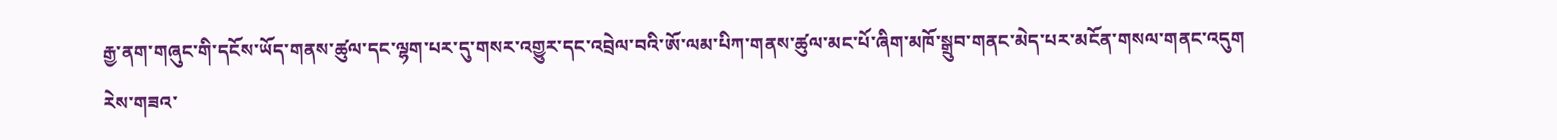རྒྱ་ནག་གཞུང་གི་དངོས་ཡོད་གནས་ཚུལ་དང་ལྷག་པར་དུ་གསར་འགྱུར་དང་འབྲེལ་བའི་ཨོ་ལམ་པིཀ་གནས་ཚུལ་མང་པོ་ཞིག་མཁོ་སྒྲུབ་གནང་མེད་པར་མངོན་གསལ་གནང་འདུག
རེས་གཟའ་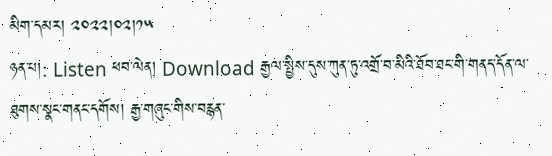མིག་དམར། ༢༠༢༢།༠༢།༡༥
ཉན་པ།: Listen ཕབ་ལེན། Download རྒྱལ་སྤྱིས་དུས་ཀུན་ཏུ་འགྲོ་བ་མིའི་ཐོབ་ཐང་གི་གནད་དོན་ལ་ཐུགས་སྣང་གནང་དགོས། རྒྱ་གཞུང་གིས་བརྙན་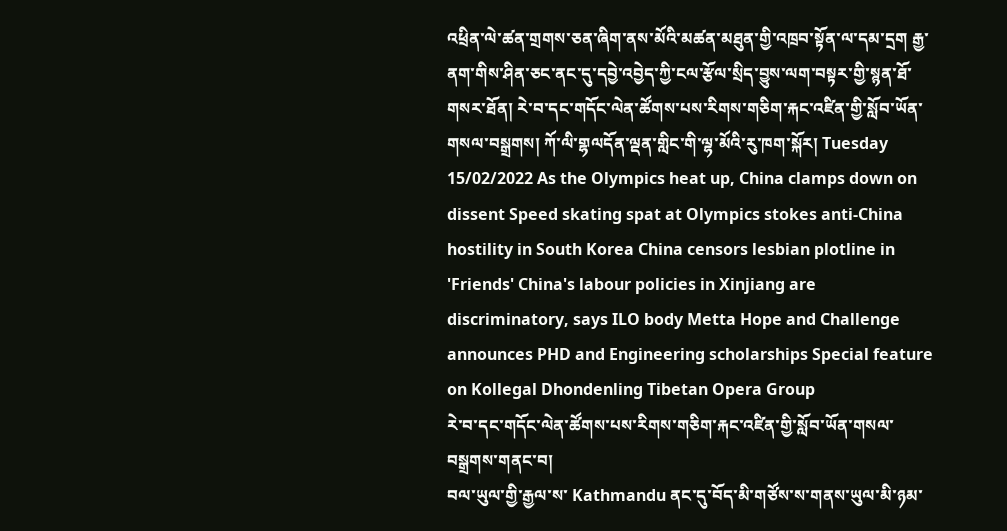འཕྲིན་ལེ་ཚན་གྲགས་ཅན་ཞིག་ནས་མོའི་མཚན་མཐུན་གྱི་འཁྲབ་སྟོན་ལ་དམ་དྲག རྒྱ་ནག་གིས་ཤིན་ཅང་ནང་དུ་དབྱེ་འབྱེད་ཀྱི་ངལ་རྩོལ་སྲིད་བྱུས་ལག་བསྟར་གྱི་སྙན་ཐོ་གསར་ཐོན། རེ་བ་དང་གདོང་ལེན་ཚོགས་པས་རིགས་གཅིག་རྐང་འཛིན་གྱི་སློབ་ཡོན་གསལ་བསྒྲགས། ཀོ་ལི་གྷལདོན་ལྡན་གླིང་གི་ལྷ་མོའི་རུ་ཁག་སྐོར། Tuesday 15/02/2022 As the Olympics heat up, China clamps down on dissent Speed skating spat at Olympics stokes anti-China hostility in South Korea China censors lesbian plotline in 'Friends' China's labour policies in Xinjiang are discriminatory, says ILO body Metta Hope and Challenge announces PHD and Engineering scholarships Special feature on Kollegal Dhondenling Tibetan Opera Group
རེ་བ་དང་གདོང་ལེན་ཚོགས་པས་རིགས་གཅིག་རྐང་འཛིན་གྱི་སློབ་ཡོན་གསལ་བསྒྲགས་གནང་བ།
བལ་ཡུལ་གྱི་རྒྱལ་ས་ Kathmandu ནང་དུ་བོད་མི་གཙོས་ས་གནས་ཡུལ་མི་ཉམ་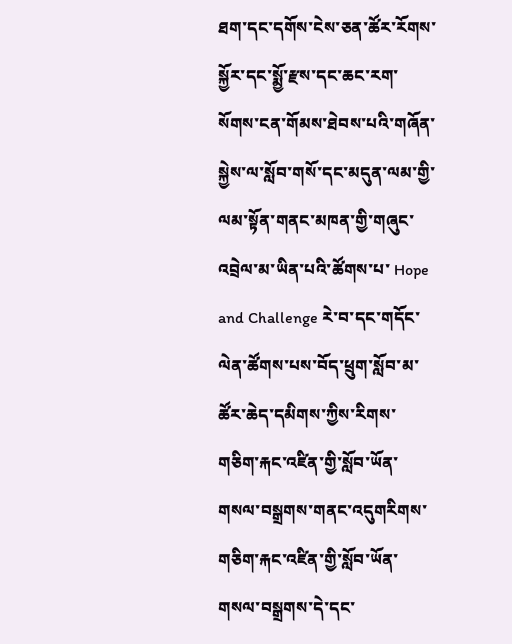ཐག་དང་དགོས་ངེས་ཅན་ཚོར་རོགས་སྐྱོར་དང་སྨྱོ་རྫས་དང་ཆང་རག་སོགས་ངན་གོམས་ཐེབས་པའི་གཞོན་སྐྱེས་ལ་སློབ་གསོ་དང་མདུན་ལམ་གྱི་ལམ་སྟོན་གནང་མཁན་གྱི་གཞུང་འབྲེལ་མ་ཡིན་པའི་ཚོགས་པ་ Hope and Challenge རེ་བ་དང་གདོང་ལེན་ཚོགས་པས་བོད་ཕྲུག་སློབ་མ་ཚོར་ཆེད་དམིགས་ཀྱིས་རིགས་གཅིག་རྐང་འཛིན་གྱི་སློབ་ཡོན་གསལ་བསྒྲགས་གནང་འདུགརིགས་གཅིག་རྐང་འཛིན་གྱི་སློབ་ཡོན་གསལ་བསྒྲགས་དེ་དང་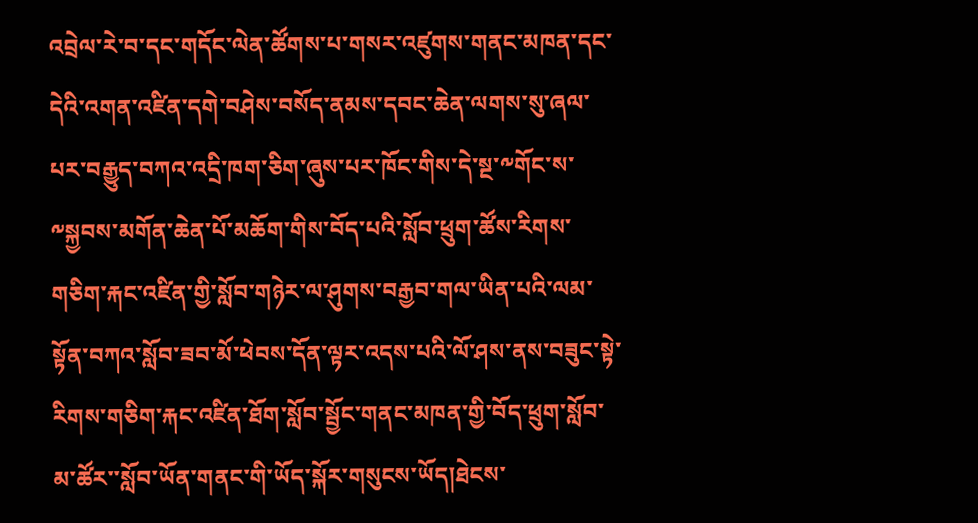འབྲེལ་རེ་བ་དང་གདོང་ལེན་ཚོགས་པ་གསར་འཛུགས་གནང་མཁན་དང་དེའི་འགན་འཛིན་དགེ་བཤེས་བསོད་ནམས་དབང་ཆེན་ལགས་སུ་ཞལ་པར་བརྒྱུད་བཀའ་འདྲི་ཁག་ཅིག་ཞུས་པར་ཁོང་གིས་དེ་སྔ་༸གོང་ས་༸སྐྱབས་མགོན་ཆེན་པོ་མཆོག་གིས་བོད་པའི་སློབ་ཕྲུག་ཚོས་རིགས་གཅིག་རྐང་འཛིན་གྱི་སློབ་གཉེར་ལ་ཤུགས་བརྒྱབ་གལ་ཡིན་པའི་ལམ་སྟོན་བཀའ་སློབ་ཟབ་མོ་ཕེབས་དོན་ལྟར་འདས་པའི་ལོ་ཤས་ནས་བཟུང་སྟེ་རིགས་གཅིག་རྐང་འཛིན་ཐོག་སློབ་སྦྱོང་གནང་མཁན་གྱི་བོད་ཕྲུག་སློབ་མ་ཚོར་་སློབ་ཡོན་གནང་གི་ཡོད་སྐོར་གསུངས་ཡོད།ཐེངས་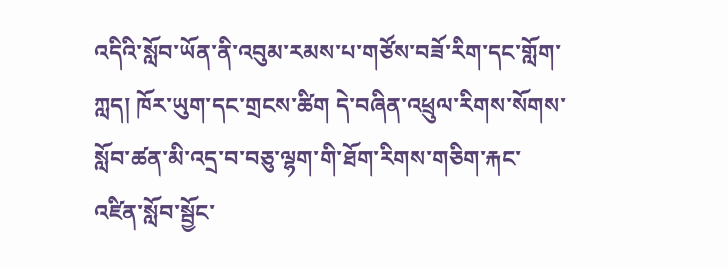འདིའི་སློབ་ཡོན་ནི་འབུམ་རམས་པ་གཙོས་བཟོ་རིག་དང་གློག་ཀླད། ཁོར་ཡུག་དང་གྲངས་ཚིག དེ་བཞིན་འཕྲུལ་རིགས་སོགས་སློབ་ཚན་མི་འདྲ་བ་བཅུ་ལྷག་གི་ཐོག་རིགས་གཅིག་རྐང་འཛིན་སློབ་སྦྱོང་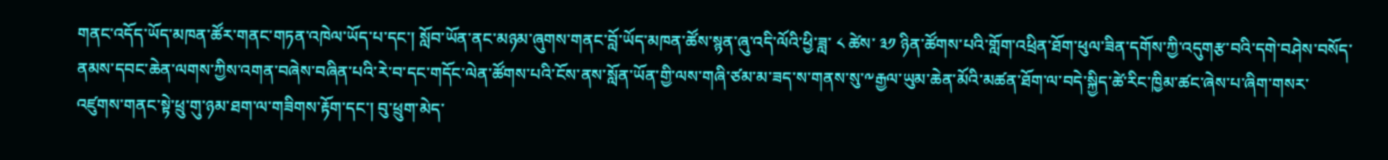གནང་འདོད་ཡོད་མཁན་ཚོར་གནང་གཏན་འཁེལ་ཡོད་པ་དང་། སློབ་ཡོན་ནང་མཉམ་ཞུགས་གནང་བློ་ཡོད་མཁན་ཚོས་སྙན་ཞུ་འདི་ལོའི་ཕྱི་ཟླ་ ༨ ཚེས་ ༣༡ ཉིན་ཚོགས་པའི་གློག་འཕྲིན་ཐོག་ཕུལ་ཟིན་དགོས་ཀྱི་འདུགརྩ་བའི་དགེ་བཤེས་བསོད་ནམས་དབང་ཆེན་ལགས་ཀྱིས་འགན་བཞེས་བཞིན་པའི་རེ་བ་དང་གདོང་ལེན་ཚོགས་པའི་ངོས་ནས་སློན་ཡོན་གྱི་ལས་གཞི་ཙམ་མ་ཟད་ས་གནས་སུ་༸རྒྱལ་ཡུམ་ཆེན་མོའི་མཚན་ཐོག་ལ་བདེ་སྐྱིད་ཚེ་རིང་ཁྱིམ་ཚང་ཞེས་པ་ཞིག་གསར་འཛུགས་གནང་སྟེ་ཕྲུ་གུ་ཉམ་ཐག་ལ་གཟིགས་རྟོག་དང་། བུ་ཕྲུག་མེད་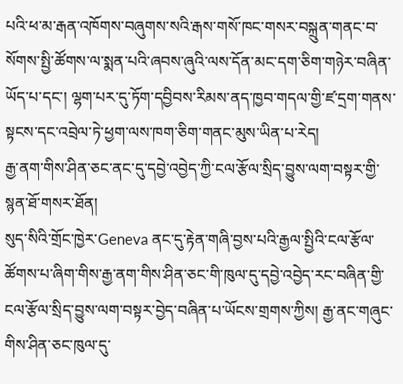པའི་ཕ་མ་རྒན་འཁོགས་བཞུགས་སའི་རྒས་གསོ་ཁང་གསར་བསྐྲུན་གནང་བ་སོགས་སྤྱི་ཚོགས་ལ་སྨན་པའི་ཞབས་ཞུའི་ལས་དོན་མང་དག་ཅིག་གཉེར་བཞིན་ཡོད་པ་དང་། ལྷག་པར་དུ་ཏོག་དབྱིབས་རིམས་ནད་ཁྱབ་གདལ་གྱི་ཛ་དྲག་གནས་སྟངས་དང་འབྲེལ་ཏེ་ཕྱག་ལས་ཁག་ཅིག་གནང་མུས་ཡིན་པ་རེད།
རྒྱ་ནག་གིས་ཤིན་ཅང་ནང་དུ་དབྱེ་འབྱེད་ཀྱི་ངལ་རྩོལ་སྲིད་བྱུས་ལག་བསྟར་གྱི་སྙན་ཐོ་གསར་ཐོན།
སུད་སིའི་གྲོང་ཁྱེར་Geneva ནང་དུ་རྟེན་གཞི་བྱས་པའི་རྒྱལ་སྤྱིའི་ངལ་རྩོལ་ཚོགས་པ་ཞིག་གིས་རྒྱ་ནག་གིས་ཤིན་ཅང་གི་ཁུལ་དུ་དབྱེ་འབྱེད་རང་བཞིན་གྱི་ངལ་རྩོལ་སྲིད་བྱུས་ལག་བསྟར་བྱེད་བཞིན་པ་ཡོངས་གྲགས་ཀྱིས། རྒྱ་ནང་གཞུང་གིས་ཤིན་ཅང་ཁུལ་དུ་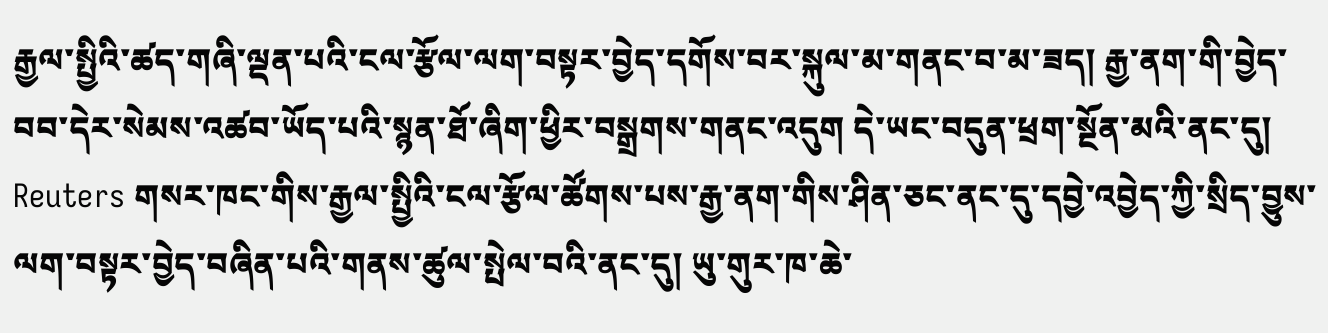རྒྱལ་སྤྱིའི་ཚད་གཞི་ལྡན་པའི་ངལ་རྩོལ་ལག་བསྟར་བྱེད་དགོས་བར་སྐུལ་མ་གནང་བ་མ་ཟད། རྒྱ་ནག་གི་བྱེད་བབ་དེར་སེམས་འཚབ་ཡོད་པའི་སྙན་ཐོ་ཞིག་ཕྱིར་བསྒྲགས་གནང་འདུག དེ་ཡང་བདུན་ཕྲག་སྔོན་མའི་ནང་དུ། Reuters གསར་ཁང་གིས་རྒྱལ་སྤྱིའི་ངལ་རྩོལ་ཚོགས་པས་རྒྱ་ནག་གིས་ཤིན་ཅང་ནང་དུ་དབྱེ་འབྱེད་ཀྱི་སྲིད་བྱུས་ལག་བསྟར་བྱེད་བཞིན་པའི་གནས་ཚུལ་སྤེལ་བའི་ནང་དུ། ཡུ་གུར་ཁ་ཆེ་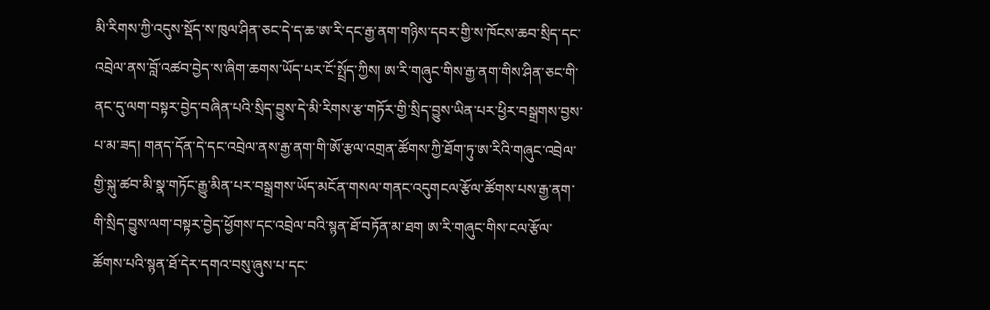མི་རིགས་ཀྱི་འདུས་སྡོད་ས་ཁུལ་ཤིན་ཅང་དེ་ད་ཆ་ཨ་རི་དང་རྒྱ་ནག་གཉིས་དབར་གྱི་ས་ཁོངས་ཆབ་སྲིད་དང་འབྲེལ་ནས་བློ་འཚབ་བྱེད་ས་ཞིག་ཆགས་ཡོད་པར་ངོ་སྤྲོད་ཀྱིས། ཨ་རི་གཞུང་གིས་རྒྱ་ནག་གིས་ཤིན་ཅང་གི་ནང་དུ་ལག་བསྟར་བྱེད་བཞིན་པའི་སྲིད་བྱུས་དེ་མི་རིགས་རྩ་གཏོར་གྱི་སྲིད་བྱུས་ཡིན་པར་ཕྱིར་བསྒྲགས་བྱས་པ་མ་ཟད། གནད་དོན་དེ་དང་འབྲེལ་ནས་རྒྱ་ནག་གི་ཨོ་རྩལ་འགྲན་ཚོགས་ཀྱི་ཐོག་ཏུ་ཨ་རིའི་གཞུང་འབྲེལ་གྱི་སྐུ་ཚབ་མི་སྣ་གཏོང་རྒྱུ་མིན་པར་བསྒྲགས་ཡོད་མངོན་གསལ་གནང་འདུགངལ་རྩོལ་ཚོགས་པས་རྒྱ་ནག་གི་སྲིད་བྱུས་ལག་བསྟར་བྱེད་ཕྱོགས་དང་འབྲེལ་བའི་སྙན་ཐོ་བཏོན་མ་ཐག ཨ་རི་གཞུང་གིས་ངལ་རྩོལ་ཚོགས་པའི་སྙན་ཐོ་དེར་དགའ་བསུ་ཞུས་པ་དང་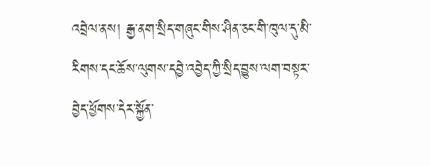འབྲེལ་ནས། རྒྱ་ནག་སྲིད་གཞུང་གིས་ཤིན་ཅང་གི་ཁུལ་དུ་མི་རིགས་དང་ཆོས་ལུགས་དབྱེ་འབྱེད་ཀྱི་སྲིད་བྱུས་ལག་བསྟར་བྱེད་ཕྱོགས་དེར་སྐྱོན་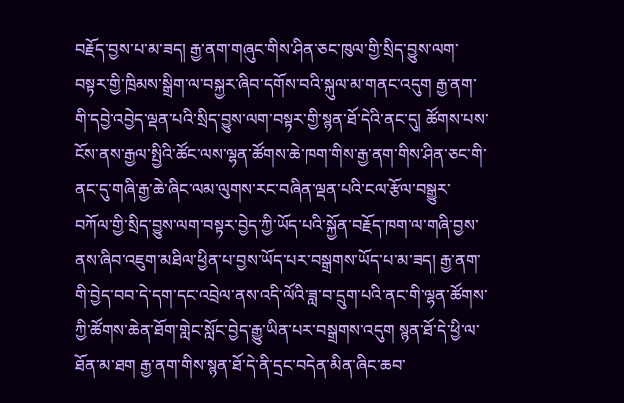བརྗོད་བྱས་པ་མ་ཟད། རྒྱ་ནག་གཞུང་གིས་ཤིན་ཅང་ཁུལ་གྱི་སྲིད་བྱུས་ལག་བསྟར་གྱི་ཁྲིམས་སྒྲིག་ལ་བསྐྱར་ཞིབ་དགོས་བའི་སྐུལ་མ་གནང་འདུག རྒྱ་ནག་གི་དབྱེ་འབྱེད་ལྡན་པའི་སྲིད་བྱུས་ལག་བསྟར་གྱི་སྙན་ཐོ་དེའི་ནང་དུ། ཚོགས་པས་ངོས་ནས་རྒྱལ་སྤྱིའི་ཚོང་ལས་ལྷན་ཚོགས་ཆེ་ཁག་གིས་རྒྱ་ནག་གིས་ཤིན་ཅང་གི་ནང་དུ་གཞི་རྒྱ་ཆེ་ཞིང་ལམ་ལུགས་རང་བཞིན་ལྡན་པའི་ངལ་རྩོལ་བསྒྱུར་བཀོལ་གྱི་སྲིད་བྱུས་ལག་བསྟར་བྱེད་ཀྱི་ཡོད་པའི་སྐྱོན་བརྗོད་ཁག་ལ་གཞི་བྱས་ནས་ཞིབ་འཇུག་མཐིལ་ཕྱིན་པ་བྱས་ཡོད་པར་བསྒྲགས་ཡོད་པ་མ་ཟད། རྒྱ་ནག་གི་བྱེད་བབ་དེ་དག་དང་འབྲེལ་ནས་འདི་ལོའི་ཟླ་བ་དྲུག་པའི་ནང་གི་ལྷན་ཚོགས་ཀྱི་ཚོགས་ཆེན་ཐོག་གླེང་སློང་བྱེད་རྒྱུ་ཡིན་པར་བསྒྲགས་འདུག སྙན་ཐོ་དེ་ཕྱི་ལ་ཐོན་མ་ཐག རྒྱ་ནག་གིས་སྙན་ཐོ་དེ་ནི་དྲང་བདེན་མིན་ཞིང་ཆབ་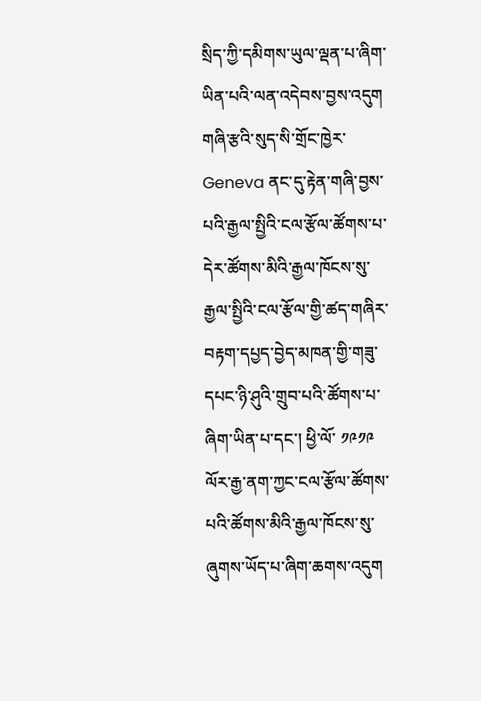སྲིད་ཀྱི་དམིགས་ཡུལ་ལྡན་པ་ཞིག་ཡིན་པའི་ལན་འདེབས་བྱས་འདུག གཞི་རྩའི་སུད་སི་གྲོང་ཁྱེར་Geneva ནང་དུ་རྟེན་གཞི་བྱས་པའི་རྒྱལ་སྤྱིའི་ངལ་རྩོལ་ཚོགས་པ་དེར་ཚོགས་མིའི་རྒྱལ་ཁོངས་སུ་རྒྱལ་སྤྱིའི་ངལ་རྩོལ་གྱི་ཚད་གཞིར་བརྟག་དཔྱད་བྱེད་མཁན་གྱི་གཟུ་དཔང་ཉི་ཤུའི་གྲུབ་པའི་ཚོགས་པ་ཞིག་ཡིན་པ་དང་། ཕྱི་ལོ་ ༡༩༡༩ ལོར་རྒྱ་ནག་ཀྱང་ངལ་རྩོལ་ཚོགས་པའི་ཚོགས་མིའི་རྒྱལ་ཁོངས་སུ་ཞུགས་ཡོད་པ་ཞིག་ཆགས་འདུག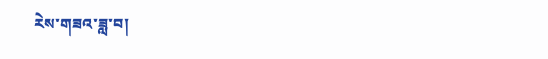རེས་གཟའ་ཟླ་བ།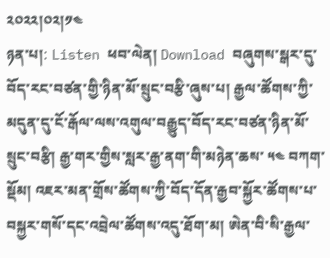༢༠༢༢།༠༢།༡༤
ཉན་པ།: Listen ཕབ་ལེན། Download བཞུགས་སྒར་དུ་བོད་རང་བཙན་གྱི་ཉིན་མོ་སྲུང་བརྩི་ཞུས་པ། རྒྱལ་ཚོགས་ཀྱི་མདུན་དུ་ངོ་རྒོལ་ལས་འགུལ་བརྒྱུད་བོད་རང་བཙན་ཉིན་མོ་སྲུང་བརྩི། རྒྱ་གར་གྱིས་སླར་རྒྱ་ནག་གི་མཉེན་ཆས་ ༥༤ བཀག་སྡོམ། འཇར་མན་གྲོས་ཚོགས་ཀྱི་བོད་དོན་རྒྱབ་སྐྱོར་ཚོགས་པ་བསྐྱར་གསོ་དང་འབྲེལ་ཚོགས་འདུ་ཐོག་མ། ཨེན་བི་སི་རྒྱལ་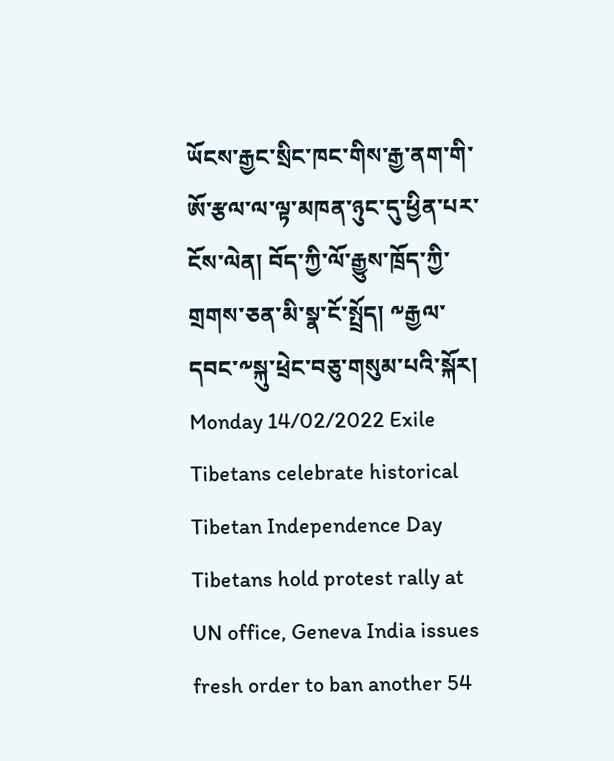ཡོངས་རྒྱང་སྲིང་ཁང་གིས་རྒྱ་ནག་གི་ཨོ་རྩལ་ལ་ལྟ་མཁན་ཉུང་དུ་ཕྱིན་པར་ངོས་ལེན། བོད་ཀྱི་ལོ་རྒྱུས་ཁྲོད་ཀྱི་གྲགས་ཅན་མི་སྣ་ངོ་སྤྲོད། ༸རྒྱལ་དབང་༸སྐུ་ཕྲེང་བཅུ་གསུམ་པའི་སྐོར། Monday 14/02/2022 Exile Tibetans celebrate historical Tibetan Independence Day Tibetans hold protest rally at UN office, Geneva India issues fresh order to ban another 54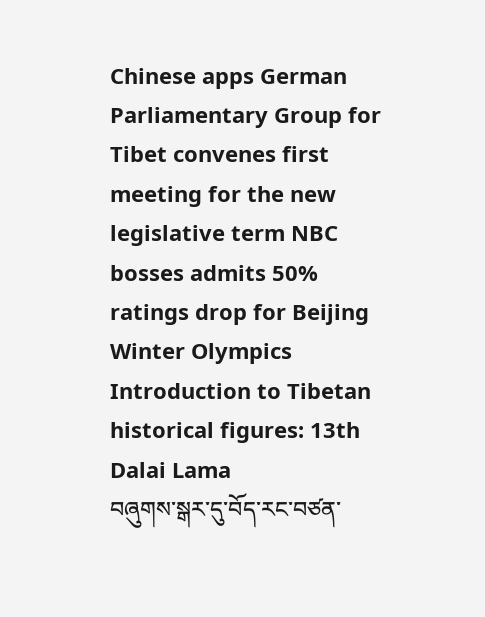Chinese apps German Parliamentary Group for Tibet convenes first meeting for the new legislative term NBC bosses admits 50% ratings drop for Beijing Winter Olympics Introduction to Tibetan historical figures: 13th Dalai Lama
བཞུགས་སྒར་དུ་བོད་རང་བཙན་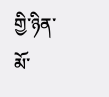གྱི་ཉིན་མོ་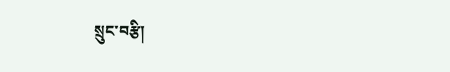སྲུང་བརྩི།